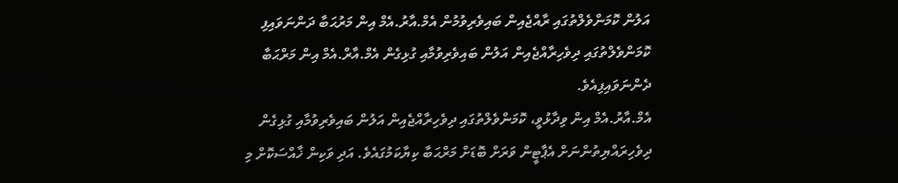އަލުން ކޮމަންވެލްތުގައި ރާއްޖެއިން ބައިވެރިވުމުން އެމް.އާރު.އެމް އިން މަރުޙަބާ ދަންނަވައިފި
ކޮމަންވެލްތުގައި ދިވެހިރާއްޖެއިން އަލުން ބައިވެރިވުމާއި ގުޅިގެން އެމް.އާރް.އެމް އިން މަރްޙަބާ ދެންނަވައިފިއެވެ.
އެމް.އާރު.އެމް އިން ވިދާޅުވީ، ކޮމަންވެލްތުގައި ދިވެހިރާއްޖެއިން އަލުން ބައިވެރިވުމާއި ގުޅިގެން ދިވެހިރައްޔިތުންނަށް އެޕާޓީން ވަރަށް ބޮޑަށް މަރްޙަބާ ކިޔާކަމުގައެވެ. އަދި ވަކިން ޚާއްސަކޮށް މި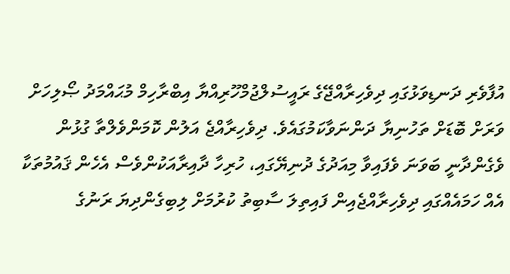އުފާވެރި ދަނޑިވަޅުގައި ދިވެހިރާއްޖޭގެ ރައީސުލްޖުމްހޫރިއްޔާ އިބްރާހިމް މުޙައްމަދު ޞޯލިހަށް ވަރަށް ބޮޑަށް ތަހުނިޔާ ދަންނަވާކަމުގައެވެ. ދިވެހިރާއްޖެ އަލުން ކޮމަންވެލްތާ ގުޅުން ވެގެންދާނީ ބަވަނަ ވެފައިވާ މިއަދުގެ ދުނިޔޭގައި، ހުރިހާ ދާއިރާއަކުންވެސް އެހެން ޤައުމުތަކާ އެއް ހަމައެއްގައި ދިވެހިރާއްޖެއިން ފައިތިލަ ސާބިތު ކުރުމަށް ލިބިގެންދިޔަ ރަނުގެ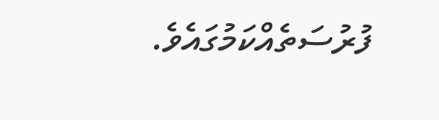ފުރުސަތެއްކަމުގައެވެ.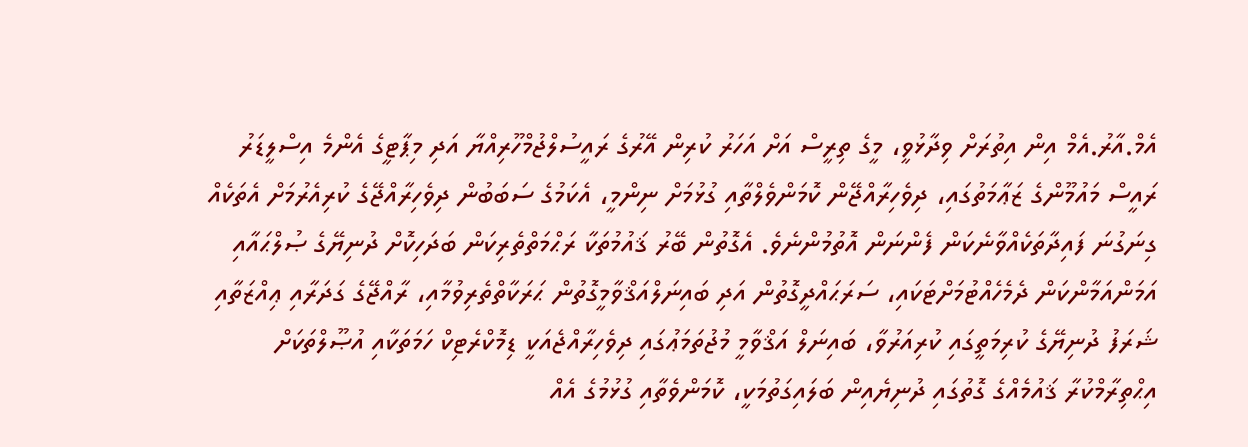އެމް.އާރު.އެމް އިން އިތުރަށް ވިދާޅުވީ، މީގެ ތިރީސް އަށް އަހަރު ކުރިން އޭރުގެ ރައީސުލްޖުމްހޫރިއްޔާ އަދި މިޕާޓީގެ އެންމެ އިސްލީޑަރު ރައީސް މައުމޫންގެ ޒަޢާމަތުގައި، ދިވެހިރާއްޖޭން ކޮމަންވެލްތާއި ގުޅުމަށް ނިންމީ، އެކަމުގެ ސަބަބުން ދިވެހިރާއްޖޭގެ ކުރިއެރުމަށް އެތަކެއް ގިނަގުނަ ފައިދާތަކެއްވާނެކަން ފެންނަން އޮތުމުންނެވެ. އެގޮތުން ބޭރު ޤައުމުތަކާ ރަޙްމަތްތެރިކަން ބަދަހިކޮށް ދުނިޔޭގެ ޞުލްޙައާއި އަމަންއަމާންކަން ދެމެހެއްޓުމަށްޓަކައި، ސަރަޙައްދީގޮތުން އަދި ބައިނަލްއަޤްވާމީގޮތުން ޙަރަކާތްތެރިވުމާއި، ރާއްޖޭގެ ގަދަރާއި ޢިއްޒަތާއި ޝަރަފު ދުނިޔޭގެ ކުރިމަތީގައި ކުރިއަރުވާ، ބައިނަލް އަޤްވާމީ މުޖުތަމަޢުގައި ދިވެހިރާއްޖެއަކީ ޑިމޮކްރެޓިކް ހަމަތަކާއި އުޞޫލްތަކަށް އިޙްތިރާމްކުރާ ޤައުމެއްގެ ގޮތުގައި ދުނިޔެއިން ބަލައިގަތުމަކީ، ކޮމަންވެތާއި ގުޅުމުގެ އެއް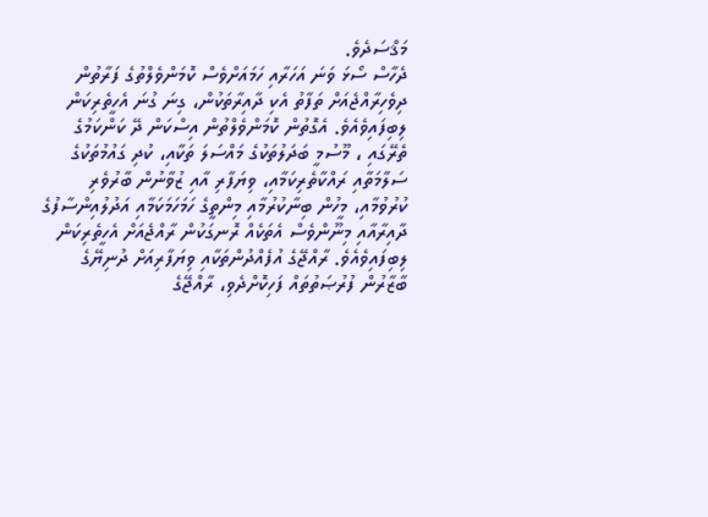މަޤްސަދެވެ.
ދެހާސް ސޯޅަ ވަނަ އަހަރާއި ހަމައަށްވެސް ކޮމަންވެލްތުގެ ފަރާތުން ދިވެހިރާއްޖެއަށް ތަފާތު އެކި ދާއިރާތަކުން، ގިނަ ގުނަ އެހީތެރިކަން ލިބިފައިވެއެވެ. އެގޮތުން ކޮމަންވެލްތުން އިސްކަން ދޭ ކަންކަމުގެ ތެރޭގައި ، މޫސުމީ ބަދަލުތަކުގެ މައްސަލަ ތަކާއި، ކުދި ގައުމުތަކުގެ ސަލާމަތާއި ރައްކާތެރިކަމާއި، ވިޔަފާރި އާއި ޒުވާނުން ބާރުވެރި ކުރުވުމާއި، މީހުން ބިނާކުރުމާއި މިންތީގެ ހަމަހަމަކަމާއި އަދުލުއިންސާފުގެ ދާއިރާއާއި މިނޫންވެސް އެތަކެއް ރޮނގަކުން ރާއްޖެއަށް އެހީތެރިކަން ލިބިފައިވެއެވެ. ރާއްޖޭގެ އުފެއްދުންތަކާއި ވިޔަފާރިއަށް ދުނިޔޭގެ ބާޒާރުން ފުރުޞަތުތައް ފަހިކޮށްދެވި، ރާއްޖޭގެ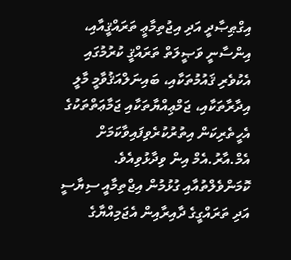އިގްޠިޞާދީ އަދި އިޖުތިމާޢީ ތަރައްޤީއާއި، އިންސާނީ ވަޞީލަތް ތަރައްޤީ ކުރުމުގައި އެކުވެރި ޤައުމުތަކާއި، ބައިނަލްއަޤުވާމީ މާލީ އިދާރާތަކާއި، ޖަމްޢިއްޔާތަކާއި ޖަމާޢަތްތަކުގެ އެހީތެރިކަން އިތުރުކުރެވިފައިވާކަމަށް އެމް.އާރު.އެމް އިން ވިދާޅުވިއެވެ.
ކޮމަންވެލްތުއާއި ގުޅުމުން އިޖްތިމާއީ ސިޔާސީ އަދި ތަރައްގީގެ ދާއިރާއިން އެޖަމިއްޔާގެ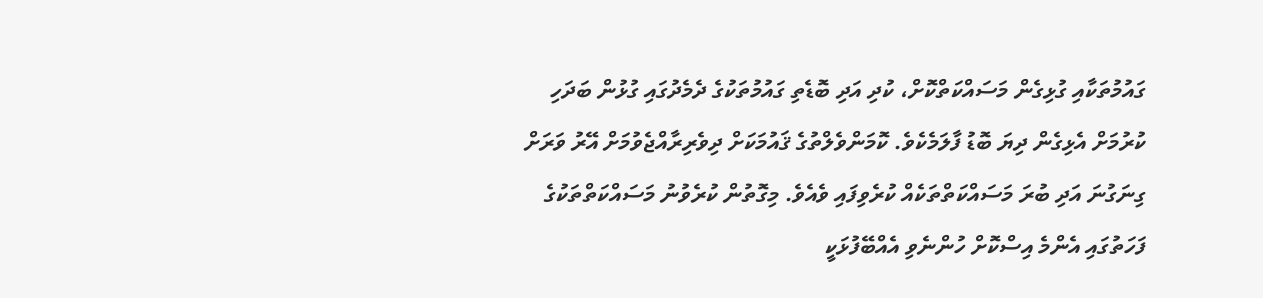ގައުމުތަކާއި ގުޅިގެން މަސައްކަތްކޮށް، ކުދި އަދި ބޮޑެތި ގައުމުތަކުގެ ދެމެދުގައި ގުޅުން ބަދަހި ކުރުމަށް އެޅިގެން ދިޔަ ބޮޑު ފާލަމެކެވެ. ކޮމަންވެލްތުގެ ޤައުމަކަށް ދިވެރިރާއްޖެވުމަށް އޭރު ވަރަށް ގިނަގުނަ އަދި ބުރަ މަސައްކަތްތަކެއް ކުރެވިފައި ވެއެވެ. މިގޮތުން ކުރެވުނު މަސައްކަތްތަކުގެ ފަހަތުގައި އެންމެ އިސްކޮށް ހުންނެވި އެއްބޭފުޅަކީ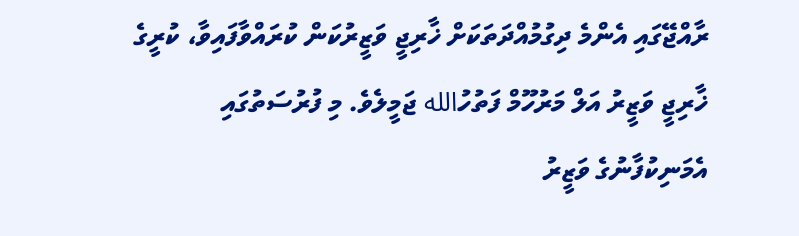ރާއްޖޭގައި އެންމެ ދިގުމުއްދަތަކަށް ޚާރިޖީ ވަޒީރުކަން ކުރައްވާފައިވާ، ކުރީގެ ޚާރިޖީ ވަޒީރު އަލް މަރުހޫމް ފަތުހުالله ޖަމީލެވެ. މި ފުރުސަތުގައި އެމަނިކުފާނުގެ ވަޒީރު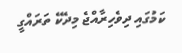ކަމުގައި ދިވެހިރާއްޖެ މިދެކޭ ތަރައްގީ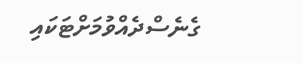ގެނެސްދެއްވުމަށްޓަކައި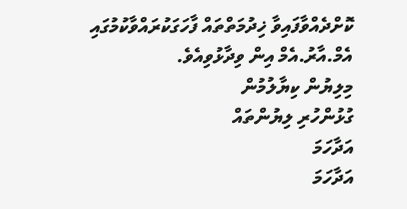ކޮށްދެއްވާފައިވާ ޚިދުމަތްތައް ފާހަގަކުރައްވާކުމުގައި އެމް.އާރު.އެމް އިން ވިދާޅުވިއެވެ.
މިލިޔުން ކިޔާލުމުން
ގުޅުންހުރި ލިޔުންތައް
އަދާހަމަ
އަދާހަމަ